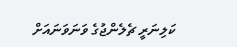ކަލިނަރީ ޗެލެންޖުގެ ވަނަވަނައަށް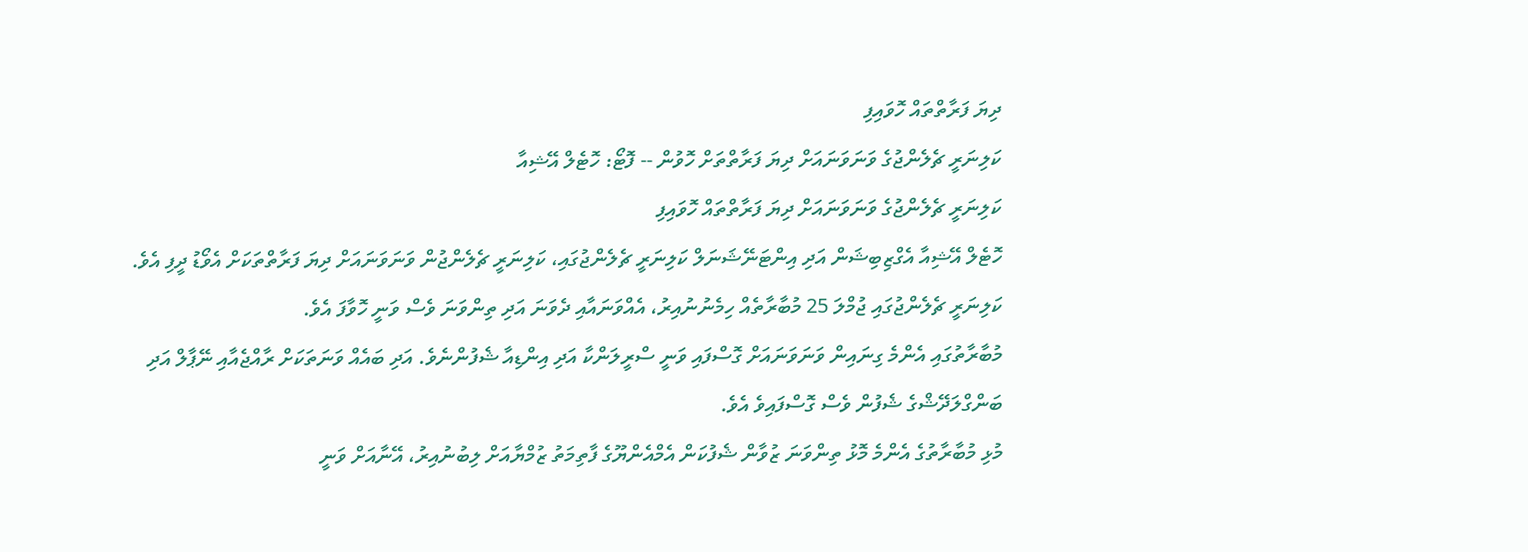ދިޔަ ފަރާތްތައް ހޮވައިފި
ކަލިނަރީ ޗެލެންޖުގެ ވަނަވަނައަށް ދިޔަ ފަރާތްތަށް ހޮވުން -- ފޮޓޯ: ހޮޓެލް އޭޝިއާ
ކަލިނަރީ ޗެލެންޖުގެ ވަނަވަނައަށް ދިޔަ ފަރާތްތައް ހޮވައިފި
ހޮޓެލް އޭޝިއާ އެގްޒިބިޝަން އަދި އިންޓަނޭޝަނަލް ކަލިނަރީ ޗެލެންޖުގައި، ކަލިނަރީ ޗެލެންޖުން ވަނަވަނައަށް ދިޔަ ފަރާތްތަކަށް އެވޯޑު ދީފި އެވެ.
ކަލިނަރީ ޗެލެންޖުގައި ޖުމްލަ 25 މުބާރާތެއް ހިމެނުނުއިރު، އެއްވަނައާއި ދެވަނަ އަދި ތިންވަނަ ވެސް ވަނީ ހޮވާފަ އެވެ.
މުބާރާތުގައި އެންމެ ގިނައިން ވަނަވަނައަށް ގޮސްފައި ވަނީ ސްރީލަންކާ އަދި އިންޑިއާ ޝެފުންނެވެ. އަދި ބައެއް ވަނަތަކަށް ރާއްޖެއާއި ނޭޕާލް އަދި ބަންގްލަދޭޝްގެ ޝެފުން ވެސް ގޮސްފައިވެ އެވެ.
މުޅި މުބާރާތުގެ އެންމެ މޮޅު ތިންވަނަ ޒުވާން ޝެފުކަން އެމްއެންޔޫގެ ފާތިމަތު ޒުމްޔާއަށް ލިބުނުއިރު، އޭނާއަށް ވަނީ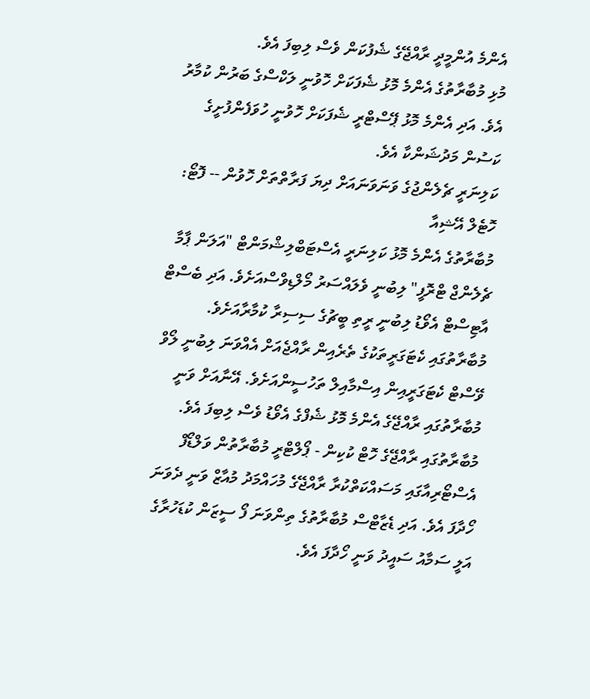އެންމެ އުންމީދީ ރާއްޖޭގެ ޝެފުކަން ވެސް ލިބިފަ އެވެ.
މުޅި މުބާރާތުގެ އެންމެ މޮޅު ޝެފަކަށް ހޮވުނީ ލަކްސްގެ ބަރުން ކުމާރު އެވެ. އަދި އެންމެ މޮޅު ޕޭސްޓްރީ ޝެފަކަށް ހޮވުނީ ހުވަފެންފުށީގެ ކަސުން މަދުޝަންކާ އެވެ.
ކަލިނަރީ ޗެލެންޖުގެ ވަނަވަނައަށް ދިޔަ ފަރާތްތަށް ހޮވުން -- ފޮޓޯ: ހޮޓެލް އޭޝިއާ
މުބާރާތުގެ އެންމެ މޮޅު ކަލިނަރީ އެސްޓަބްލިޝްމަންޓް "އަލަން ޕާމާ ޗެލެންޖް ޓްރޮފީ" ލިބުނީ ވެލައްސަރު މޯލްޑިވްސްއަށެވެ. އަދި ބެސްޓް އާޓިސްޓް އެވޯޑު ލިބުނީ ރީތި ބީޗުގެ ސިސިރާ ކުމާރާއަށެވެ.
މުބާރާތުގައި ކެޓަގަރީތަކުގެ ތެރެއިން ރާއްޖެއަށް އެއްވަނަ ލިބުނީ ލޯވް ވޭސްޓް ކެޓަގަރީއިން އިސްމާއިލް ތަހުސީންއަށެވެ. އޭނާއަށް ވަނީ މުބާރާތުގައި ރާއްޖޭގެ އެންމެ މޮޅު ޝެފްގެ އެވޯޑު ވެސް ލިބިފަ އެވެ.
މުބާރާތުގައި ރާއްޖޭގެ ހޮޓް ކުކިން - ޕޯލްޓްރީ މުބާރާތުން ވަލްޑޯފް އެސްޓޯރިއާގައި މަސައްކަތްކުރާ ރާއްޖޭގެ މުހައްމަދު މުއާޒް ވަނީ ދެވަނަ ހޯދާފަ އެވެ. އަދި ޑެޒާޓްސް މުބާރާތުގެ ތިންވަނަ ފޯ ސީޒަން ކުޑަހުރާގެ އަލީ ސަމާއު ސައީދު ވަނީ ހޯދާފަ އެވެ.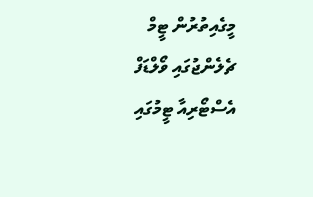މީގެއިތުރުން ޓީމް ޗެލެންޖުގައި ވޯލްޑަފް އެސްޓޯރިއާ ޓީމުގައި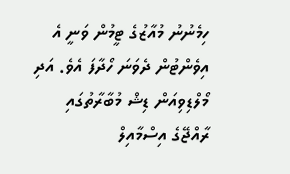ހިމެނުނު މުއާޒުގެ ޓީމުން ވަނީ އެ އިވެންޓުން ދެވަނަ ހޯދާފަ އެވެ. އަދި މޯލްޑިވިއަން ޑިޝް މުބާރާތުގައި ރާއްޖޭގެ އިސްމާއިލް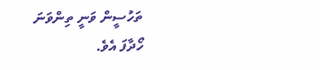ތަހުސީން ވަނީ ތިންވަނަ ހޯދާފަ އެވެ.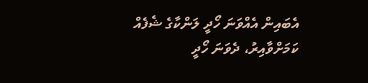އެބައިން އެއްވަނަ ހޯދީ ލަންކާގެ ޝެފެއް ކަމަށްވާއިރު، ދެވަނަ ހޯދީ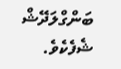ބަންގްލަދޭޝް ޝެފެކެވެ.